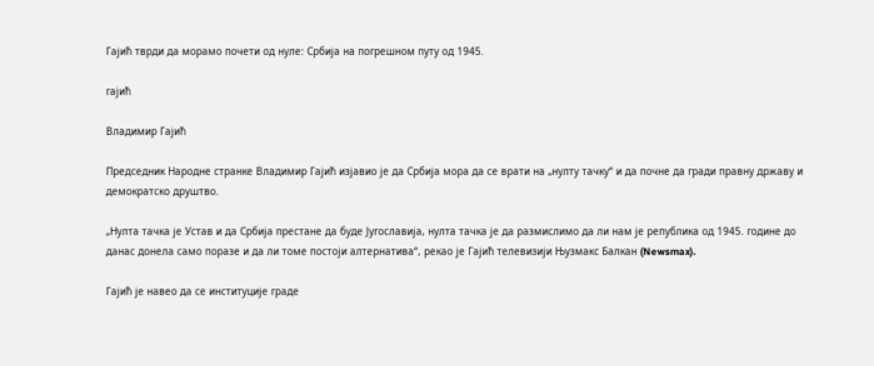Гајић тврди да морамо почети од нуле: Србија на погрешном путу од 1945.

гајић

Владимир Гајић

Председник Народне странке Владимир Гајић изјавио је да Србија мора да се врати на „нулту тачку“ и да почне да гради правну државу и демократско друштво.

„Нулта тачка је Устав и да Србија престане да буде Југославија, нулта тачка је да размислимо да ли нам је република од 1945. године до данас донела само поразе и да ли томе постоји алтернатива“, рекао је Гајић телевизији Њузмакс Балкан (Newsmax).

Гајић је навео да се институције граде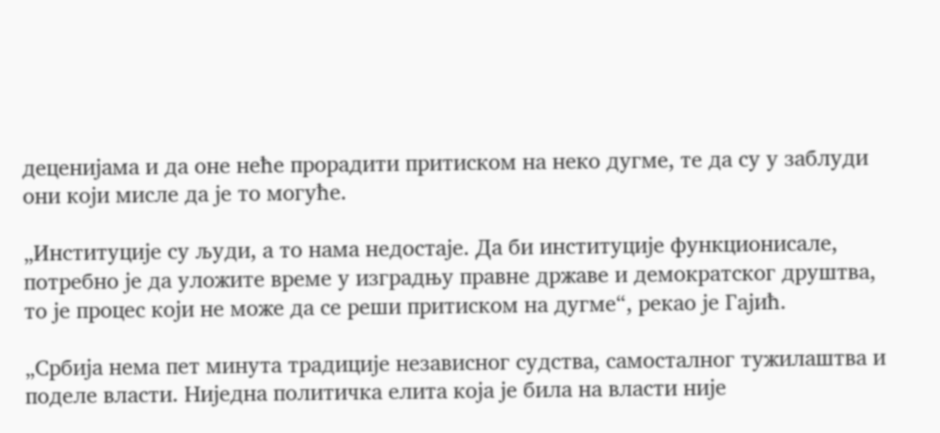деценијама и да оне неће прорадити притиском на неко дугме, те да су у заблуди они који мисле да је то могуће.

„Институције су људи, а то нама недостаје. Да би институције функционисале, потребно је да уложите време у изградњу правне државе и демократског друштва, то је процес који не може да се реши притиском на дугме“, рекао је Гајић.

„Србија нема пет минута традиције независног судства, самосталног тужилаштва и поделе власти. Ниједна политичка елита која је била на власти није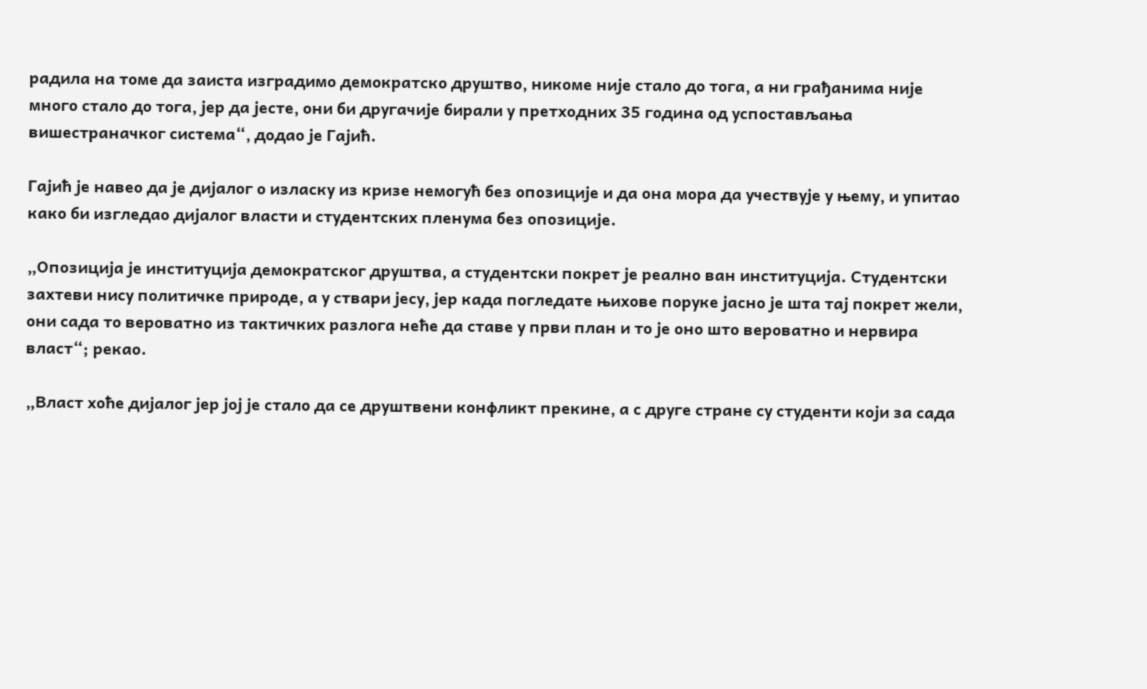радила на томе да заиста изградимо демократско друштво, никоме није стало до тога, а ни грађанима није много стало до тога, јер да јесте, они би другачије бирали у претходних 35 година од успостављања вишестраначког система“, додао је Гајић.

Гајић је навео да је дијалог о изласку из кризе немогућ без опозиције и да она мора да учествује у њему, и упитао како би изгледао дијалог власти и студентских пленума без опозиције.

„Опозиција је институција демократског друштва, а студентски покрет је реално ван институција. Студентски захтеви нису политичке природе, а у ствари јесу, јер када погледате њихове поруке јасно је шта тај покрет жели, они сада то вероватно из тактичких разлога неће да ставе у први план и то је оно што вероватно и нервира власт“; рекао.

„Власт хоће дијалог јер јој је стало да се друштвени конфликт прекине, а с друге стране су студенти који за сада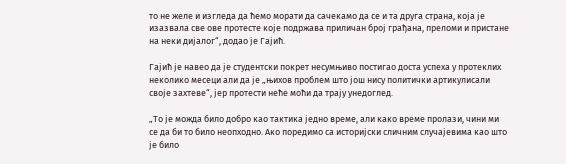то не желе и изгледа да ћемо морати да сачекамо да се и та друга страна, која је изазвала све ове протесте које подржава приличан број грађана, преломи и пристане на неки дијалог“, додао је Гајић.

Гајић је навео да је студентски покрет несумњиво постигао доста успеха у протеклих неколико месеци али да је „њихов проблем што још нису политички артикулисали своје захтеве“, јер протести неће моћи да трају унедоглед.

„То је можда било добро као тактика једно време, али како време пролази, чини ми се да би то било неопходно. Ако поредимо са историјски сличним случајевима као што је било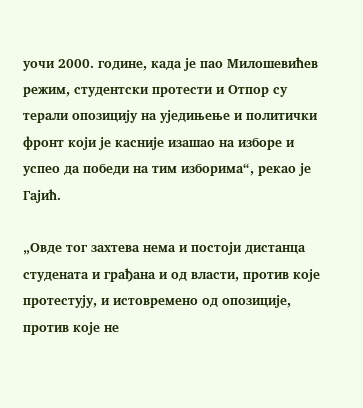уочи 2000. године, када је пао Милошевићев режим, студентски протести и Отпор су терали опозицију на уједињење и политички фронт који је касније изашао на изборе и успео да победи на тим изборима“, рекао је Гајић.

„Овде тог захтева нема и постоји дистанца студената и грађана и од власти, против које протестују, и истовремено од опозиције, против које не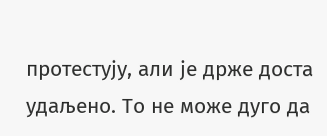протестују, али је држе доста удаљено. То не може дуго да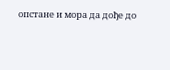опстане и мора да дође до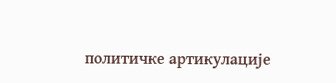политичке артикулације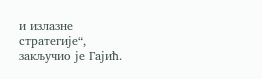и излазне стратегије“, закључио је Гајић.